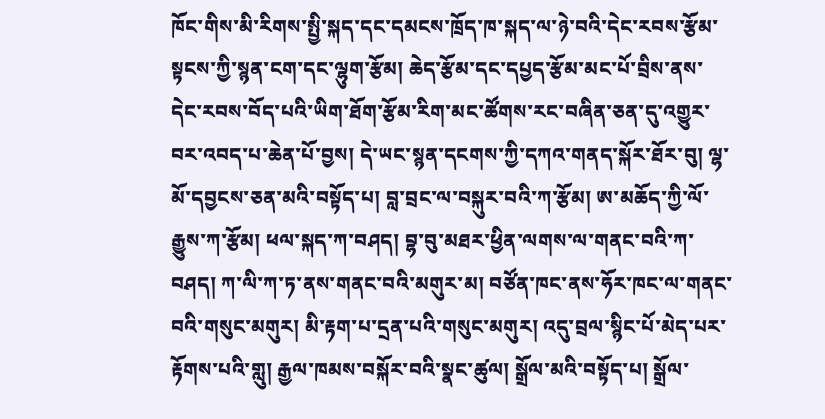ཁོང་གིས་མི་རིགས་སྤྱི་སྐད་དང་དམངས་ཁྲོད་ཁ་སྐད་ལ་ཉེ་བའི་དེང་རབས་རྩོམ་སྟངས་ཀྱི་སྙན་ངག་དང་ལྷུག་རྩོམ། ཆེད་རྩོམ་དང་དཔྱད་རྩོམ་མང་པོ་བྲིས་ནས་དེང་རབས་བོད་པའི་ཡིག་ཐོག་རྩོམ་རིག་མང་ཚོགས་རང་བཞིན་ཅན་དུ་འགྱུར་བར་འབད་པ་ཆེན་པོ་བྱས། དེ་ཡང་སྙན་དངགས་ཀྱི་དཀའ་གནད་སྐོར་ཐོར་བུ། ལྷ་མོ་དབྱངས་ཅན་མའི་བསྟོད་པ། བླ་བྲང་ལ་བསྐུར་བའི་ཀ་རྩོམ། ཨ་མཆོད་ཀྱི་ལོ་རྒྱུས་ཀ་རྩོམ། ཕལ་སྐད་ཀ་བཤད། བྷ་བུ་མཐར་ཕྱིན་ལགས་ལ་གནང་བའི་ཀ་བཤད། ཀ་ལི་ཀ་ཏ་ནས་གནང་བའི་མགུར་མ། བཙོན་ཁང་ནས་ཧོར་ཁང་ལ་གནང་བའི་གསུང་མགུར། མི་རྟག་པ་དྲན་པའི་གསུང་མགུར། འདུ་བྲལ་སྙིང་པོ་མེད་པར་རྟོགས་པའི་གླུ། རྒྱལ་ཁམས་བསྐོར་བའི་སྣང་ཚུལ། སྒྲོལ་མའི་བསྟོད་པ། སྒྲོལ་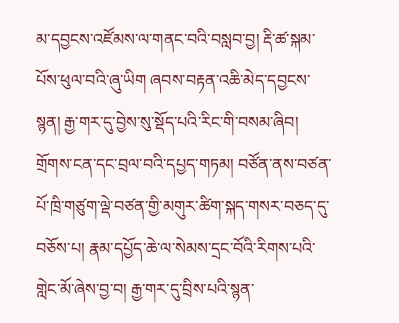མ་དབྱངས་འཛོམས་ལ་གནང་བའི་བསླབ་བྱ། རྡི་ཚ་སྐམ་པོས་ཕུལ་བའི་ཞུ་ཡིག ཞབས་བརྟན་འཆི་མེད་དབྱངས་སྙན། རྒྱ་གར་དུ་བྱེས་སུ་སྡོད་པའི་རིང་གི་བསམ་ཞིབ། གྲོགས་ངན་དང་བྲལ་བའི་དཔྱད་གཏམ། བཙོན་ནས་བཙན་པོ་ཁྲི་གཙུག་ལྡེ་བཙན་གྱི་མགུར་ཚིག་སྐད་གསར་བཅད་དུ་བཅོས་པ། རྣམ་དཔྱོད་ཆེ་ལ་སེམས་དྲང་བོའི་རིགས་པའི་གླེང་མོ་ཞེས་བྱ་བ། རྒྱ་གར་དུ་བྲིས་པའི་སྙན་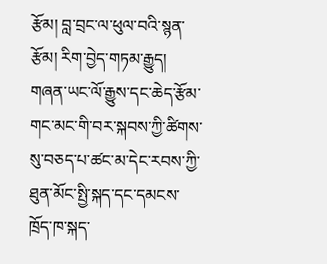རྩོམ། བླ་བྲང་ལ་ཕུལ་བའི་སྙན་རྩོམ། རིག་བྱེད་གཏམ་རྒྱུད། གཞན་ཡང་ལོ་རྒྱུས་དང་ཆེད་རྩོམ་གང་མང་གི་བར་སྐབས་ཀྱི་ཚིགས་སུ་བཅད་པ་ཚང་མ་དེང་རབས་ཀྱི་ཐུན་མོང་སྤྱི་སྐད་དང་དམངས་ཁྲོད་ཁ་སྐད་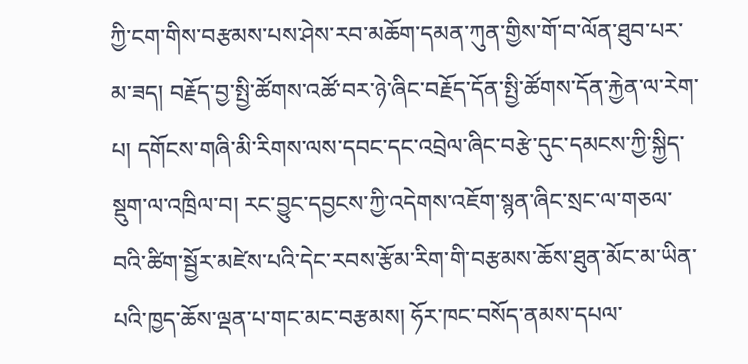ཀྱི་ངག་གིས་བརྩམས་པས་ཤེས་རབ་མཆོག་དམན་ཀུན་གྱིས་གོ་བ་ལོན་ཐུབ་པར་མ་ཟད། བརྗོད་བྱ་སྤྱི་ཚོགས་འཚོ་བར་ཉེ་ཞིང་བརྗོད་དོན་སྤྱི་ཚོགས་དོན་རྐྱེན་ལ་རེག་པ། དགོངས་གཞི་མི་རིགས་ལས་དབང་དང་འབྲེལ་ཞིང་བརྩེ་དུང་དམངས་ཀྱི་སྐྱིད་སྡུག་ལ་འཁྲིལ་བ། རང་བྱུང་དབྱངས་ཀྱི་འདེགས་འཇོག་སྙན་ཞིང་སྲང་ལ་གཅལ་བའི་ཚིག་སྦྱོར་མཛེས་པའི་དེང་རབས་རྩོམ་རིག་གི་བརྩམས་ཆོས་ཐུན་མོང་མ་ཡིན་པའི་ཁྱད་ཆོས་ལྡན་པ་གང་མང་བརྩམས། ཧོར་ཁང་བསོད་ནམས་དཔལ་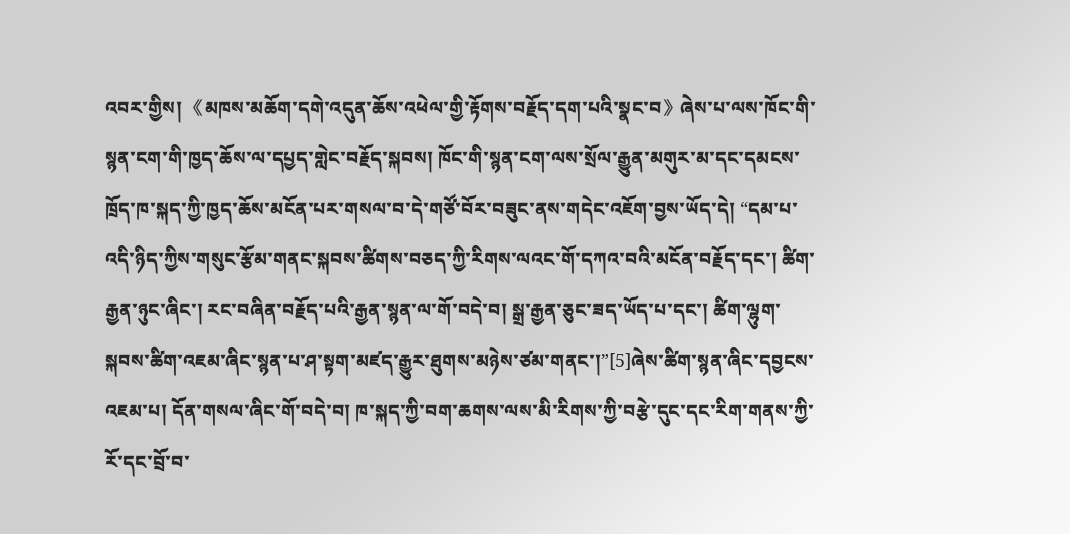འབར་གྱིས། 《མཁས་མཆོག་དགེ་འདུན་ཆོས་འཕེལ་གྱི་རྟོགས་བརྗོད་དག་པའི་སྣང་བ》ཞེས་པ་ལས་ཁོང་གི་སྙན་ངག་གི་ཁྱད་ཆོས་ལ་དཔྱད་གླེང་བརྗོད་སྐབས། ཁོང་གི་སྙན་ངག་ལས་སྲོལ་རྒྱུན་མགུར་མ་དང་དམངས་ཁྲོད་ཁ་སྐད་ཀྱི་ཁྱད་ཆོས་མངོན་པར་གསལ་བ་དེ་གཙོ་བོར་བཟུང་ནས་གདེང་འཇོག་བྱས་ཡོད་དེ། “དམ་པ་འདི་ཉིད་ཀྱིས་གསུང་རྩོམ་གནང་སྐབས་ཚིགས་བཅད་ཀྱི་རིགས་ལའང་གོ་དཀའ་བའི་མངོན་བརྗོད་དང་། ཚིག་རྒྱན་ཉུང་ཞིང་། རང་བཞིན་བརྗོད་པའི་རྒྱན་སྙན་ལ་གོ་བདེ་བ། སྒྲ་རྒྱན་ཅུང་ཟད་ཡོད་པ་དང་། ཚིག་ལྷུག་སྐབས་ཚིག་འཇམ་ཞིང་སྙན་པ་ཤ་སྟག་མཛད་རྒྱུར་ཐུགས་མཉེས་ཙམ་གནང་།”[5]ཞེས་ཚིག་སྙན་ཞིང་དབྱངས་འཇམ་པ། དོན་གསལ་ཞིང་གོ་བདེ་བ། ཁ་སྐད་ཀྱི་བག་ཆགས་ལས་མི་རིགས་ཀྱི་བརྩེ་དུང་དང་རིག་གནས་ཀྱི་རོ་དང་བྲོ་བ་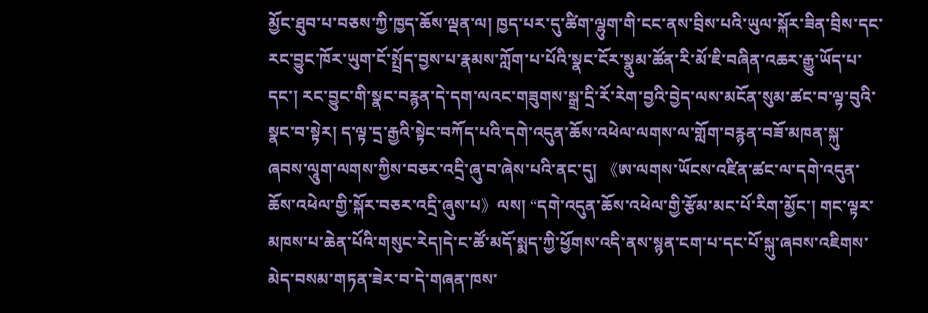མྱོང་ཐུབ་པ་བཅས་ཀྱི་ཁྱད་ཆོས་ལྡན་ལ། ཁྱད་པར་དུ་ཚིག་ལྷུག་གི་ངང་ནས་བྲིས་པའི་ཡུལ་སྐོར་ཟིན་བྲིས་དང་རང་བྱུང་ཁོར་ཡུག་ངོ་སྤྲོད་བྱས་པ་རྣམས་ཀློག་པ་པོའི་སྣང་ངོར་སྣུམ་ཚོན་རི་མོ་ཇི་བཞིན་འཆར་རྒྱུ་ཡོད་པ་དང་། རང་བྱུང་གི་སྣང་བརྙན་དེ་དག་ལའང་གཟུགས་སྒྲ་དྲི་རོ་རེག་བྱའི་བྱེད་ལས་མངོན་སུམ་ཚང་བ་ལྟ་བུའི་སྣང་བ་སྟེར། ད་ལྟ་དྲ་རྒྱའི་སྟེང་བཀོད་པའི་དགེ་འདུན་ཆོས་འཕེལ་ལགས་ལ་གློག་བརྙན་བཟོ་མཁན་སྐུ་ཞབས་ལཱུག་ལགས་ཀྱིས་བཅར་འདྲི་ཞུ་བ་ཞེས་པའི་ནང་དུ། 《ཨ་ལགས་ཡོངས་འཛིན་ཚང་ལ་དགེ་འདུན་ཆོས་འཕེལ་གྱི་སྐོར་བཅར་འདྲི་ཞུས་པ》ལས། “དགེ་འདུན་ཆོས་འཕེལ་གྱི་རྩོམ་མང་པོ་རིག་མྱོང་། གང་ལྟར་མཁས་པ་ཆེན་པོའི་གསུང་རེད།དེ་ང་ཚོ་མདོ་སྨད་ཀྱི་ཕྱོགས་འདི་ནས་སྙན་ངག་པ་དང་པོ་སྐུ་ཞབས་འཇིགས་མེད་བསམ་གཏན་ཟེར་བ་དེ་གཞན་ཁས་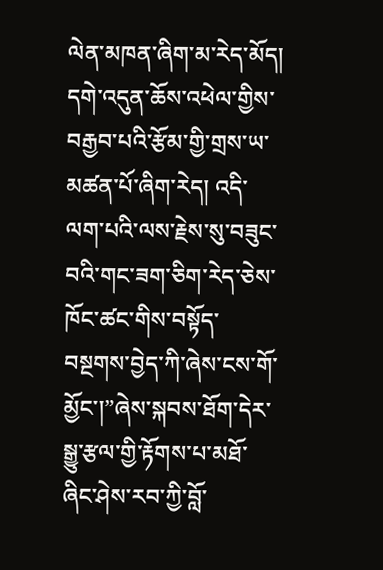ལེན་མཁན་ཞིག་མ་རེད་མོད། དགེ་འདུན་ཆོས་འཕེལ་གྱིས་བརྒྱབ་པའི་རྩོམ་གྱི་གྲས་ཡ་མཚན་པོ་ཞིག་རེད། འདི་ལག་པའི་ལས་རྗེས་སུ་བཟུང་བའི་གང་ཟག་ཅིག་རེད་ཅེས་ཁོང་ཚང་གིས་བསྟོད་བསྔགས་བྱེད་ཀི་ཞེས་ངས་གོ་མྱོང་།”ཞེས་སྐབས་ཐོག་དེར་སྒྱུ་རྩལ་གྱི་རྟོགས་པ་མཐོ་ཞིང་ཤེས་རབ་ཀྱི་བློ་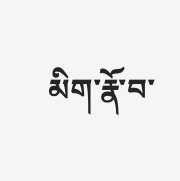མིག་རྣོ་བ་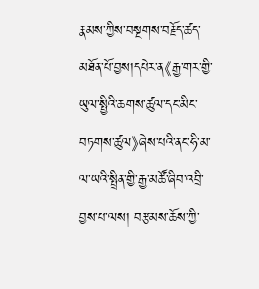རྣམས་ཀྱིས་བསྔགས་བརྗོད་ཚད་མཐོན་པོ་བྱས།དཔེར་ན《རྒྱ་གར་གྱི་ཡུལ་སྤྱིའི་ཆགས་ཚུལ་དང་མིང་བཏགས་ཚུལ》ཞེས་པའི་ནང་ཧི་མ་ལ་ཡའི་སྤྲིན་གྱི་རྒྱ་མཚོ་ཞིབ་འབྲི་བྱས་པ་ལས། བརྩམས་ཆོས་ཀྱི་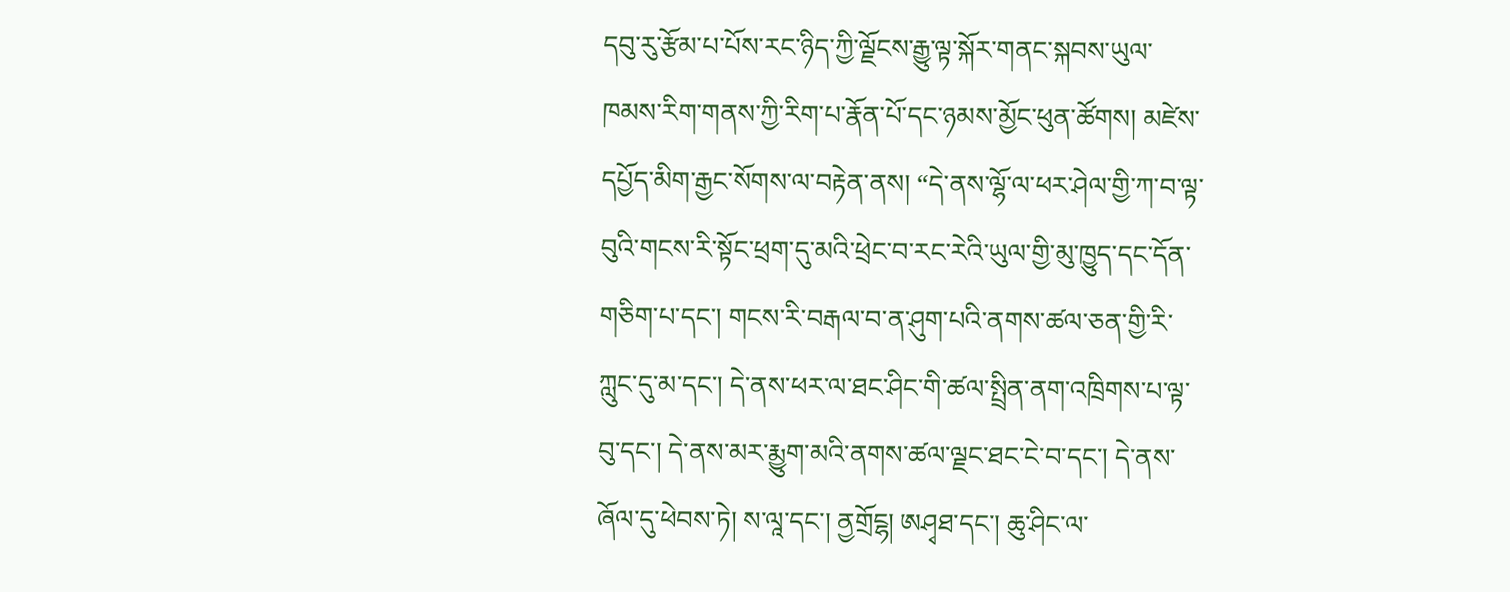དབུ་རུ་རྩོམ་པ་པོས་རང་ཉིད་ཀྱི་ལྗོངས་རྒྱུ་ལྟ་སྐོར་གནང་སྐབས་ཡུལ་ཁམས་རིག་གནས་ཀྱི་རིག་པ་རྣོན་པོ་དང་ཉམས་མྱོང་ཕུན་ཚོགས། མཛེས་དཔྱོད་མིག་རྒྱང་སོགས་ལ་བརྟེན་ནས། “དེ་ནས་ལྷོ་ལ་ཕར་ཤེལ་གྱི་ཀ་བ་ལྟ་བུའི་གངས་རི་སྟོང་ཕྲག་དུ་མའི་ཕྲེང་བ་རང་རེའི་ཡུལ་གྱི་མུ་ཁྱུད་དང་དོན་གཅིག་པ་དང་། གངས་རི་བརྒལ་བ་ན་ཤུག་པའི་ནགས་ཚལ་ཅན་གྱི་རི་ཀླུང་དུ་མ་དང་། དེ་ནས་ཕར་ལ་ཐང་ཤིང་གི་ཚལ་སྤྲིན་ནག་འཁྲིགས་པ་ལྟ་བུ་དང་། དེ་ནས་མར་རྨྱུག་མའི་ནགས་ཚལ་ལྗང་ཐང་ངེ་བ་དང་། དེ་ནས་ཞོལ་དུ་ཕེབས་ཏེ། ས་ལཱ་དང་། ནྱགྲོངྷ། ཨཤྭཐ་དང་། ཆུ་ཤིང་ལ་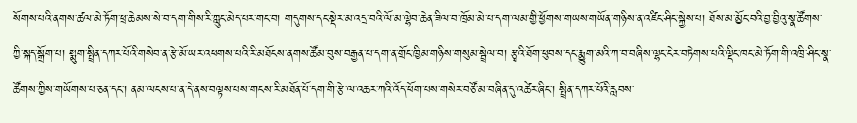སོགས་པའི་ནགས་ཚལ་མེ་ཏོག་ཕྲ་ཆེམས་སེ་བ་དག་གིས་རི་ཀླུང་མེད་པར་གང་བ། གདུགས་དང་སྡེར་མ་འདྲ་བའི་ལོ་མ་ལྷེབ་ཆེན་ཟིལ་བ་ཁྲོམ་མེ་པ་དག་ལམ་གྱི་ཕྱོགས་གཡས་གཡོན་གཉིས་ན་འཛིང་ཤིང་སྐྱེས་པ། ཐོས་མ་མྱོང་བའི་བྱ་བྱིའུ་སྣ་ཚོགས་ཀྱི་སྐད་སྒྲོག་པ། སྨུག་སྤྲིན་དཀར་པོའི་གསེབ་ན་རྩེ་མོ་ཡར་འཕགས་པའི་རི་མཐོངས་ནགས་ཚོམ་བུས་བརྒྱན་པ་དག་ན་གྲོང་ཁྱིམ་གཉིས་གསུམ་སྦྲེལ་བ། རྩྭའི་ཐོག་ཕུབས་དང་རྨྱུག་མའི་ཀ་བ་བཞིས་ལྷང་ངེར་བཏེགས་པའི་ལྡིང་ཁང་མེ་ཏོག་གི་འཁྲི་ཤིང་སྣ་ཚོགས་ཀྱིས་གཡོགས་པ་ཅན་དང་། ནམ་ལངས་པ་ན་དེ་ནས་བལྟས་པས་གངས་རི་མཐོན་པོ་དག་གི་རྩེ་ལ་འཆར་ཀའི་འོད་ཕོག་པས་གསེར་བཙོ་མ་བཞིན་དུ་འཚེར་ཞིང་། སྤྲིན་དཀར་པོའི་རླབས་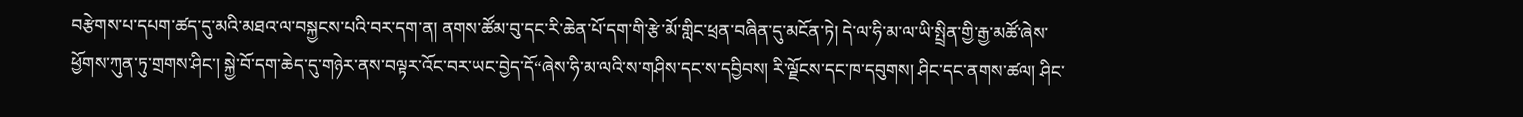བརྩེགས་པ་དཔག་ཚད་དུ་མའི་མཐའ་ལ་བསྐྱངས་པའི་བར་དག་ན། ནགས་ཚོམ་བུ་དང་རི་ཆེན་པོ་དག་གི་རྩེ་མོ་གླིང་ཕྲན་བཞིན་དུ་མངོན་ཏེ། དེ་ལ་ཧི་མ་ལ་ཡི་སྤྲིན་གྱི་རྒྱ་མཚོ་ཞེས་ཕྱོགས་ཀུན་ཏུ་གྲགས་ཤིང་། སྐྱེ་བོ་དག་ཆེད་དུ་གཉེར་ནས་བལྟར་འོང་བར་ཡང་བྱེད་དོ“ཞེས་ཧི་མ་ལའི་ས་གཤིས་དང་ས་དབྱིབས། རི་ལྗོངས་དང་ཁ་དབུགས། ཤིང་དང་ནགས་ཚལ། ཤིང་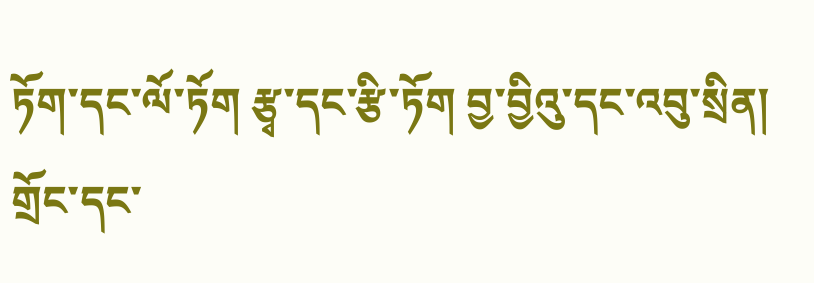ཏོག་དང་ལོ་ཏོག རྩྭ་དང་རྩི་ཏོག བྱ་བྱིའུ་དང་འབུ་སྲིན། གྲོང་དང་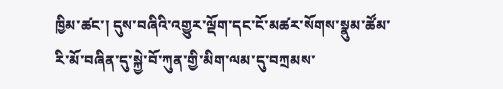ཁྱིམ་ཚང་། དུས་བཞིའི་འགྱུར་ལྡོག་དང་ངོ་མཚར་སོགས་སྣུམ་ཚོམ་རི་མོ་བཞིན་དུ་སྐྱེ་བོ་ཀུན་གྱི་མིག་ལམ་དུ་བཀྲམས་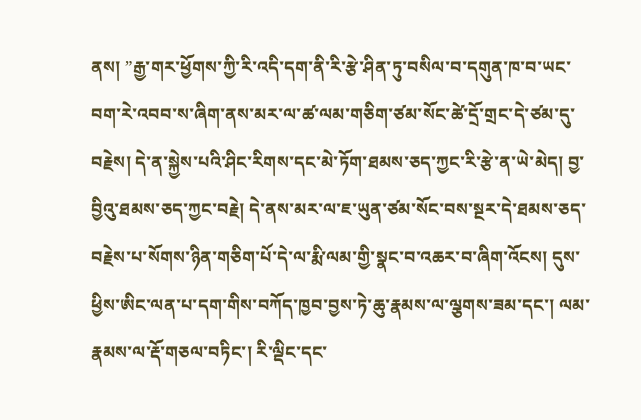ནས། ”རྒྱ་གར་ཕྱོགས་ཀྱི་རི་འདི་དག་ནི་རི་རྩེ་ཤིན་ཏུ་བསིལ་བ་དགུན་ཁ་བ་ཡང་བག་རེ་འབབ་ས་ཞིག་ནས་མར་ལ་ཚ་ལམ་གཅིག་ཙམ་སོང་ཚེ་དྲོ་གྲང་དེ་ཙམ་དུ་བརྗེས། དེ་ན་སྐྱེས་པའི་ཤིང་རིགས་དང་མེ་ཏོག་ཐམས་ཅད་ཀྱང་རི་རྩེ་ན་ཡེ་མེད། བྱ་བྱིའུ་ཐམས་ཅད་ཀྱང་བརྗེ། དེ་ནས་མར་ལ་ཇ་ཡུན་ཙམ་སོང་བས་སྔར་དེ་ཐམས་ཅད་བརྗེས་པ་སོགས་ཉིན་གཅིག་པོ་དེ་ལ་རྨི་ལམ་གྱི་སྣང་བ་འཆར་བ་ཞིག་འོངས། དུས་ཕྱིས་ཨིང་ལན་པ་དག་གིས་བཀོད་ཁྱབ་བྱས་ཏེ་ཆུ་རྣམས་ལ་ལྕགས་ཟམ་དང་། ལམ་རྣམས་ལ་རྡོ་གཅལ་བཏིང་། རི་ལྡིང་དང་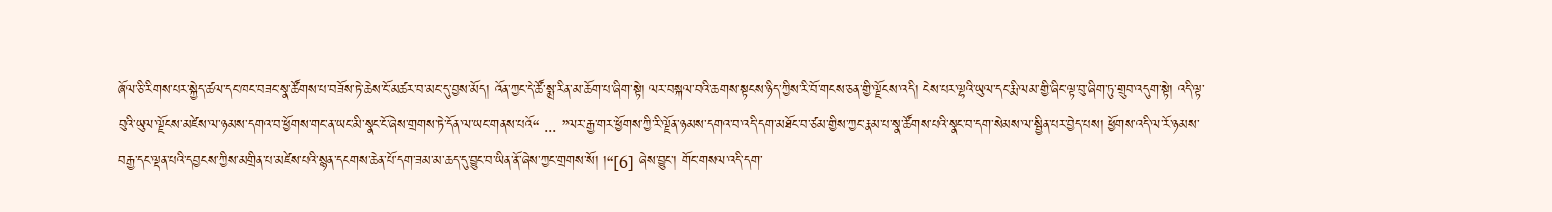ཞོལ་ཅི་རིགས་པར་སྐྱེད་ཚལ་དང་ཁང་བཟང་སྣ་ཚོགས་པ་བཟོས་ཏེ་ཆེས་ངོ་མཚར་བ་མང་དུ་བྱས་མོད། འོན་ཀྱང་དེ་ཚོ་སྨྲ་རིན་མ་ཆོག་པ་ཞིག་སྟེ། ལར་བསྐལ་བའི་ཆགས་སྟངས་ཉིད་ཀྱིས་རི་བོ་གངས་ཅན་གྱི་ལྗོངས་འདི། ངེས་པར་ལྷའི་ཡུལ་དང་རྨི་ལམ་གྱི་ཞིང་ལྟ་བུ་ཞིག་ཏུ་གྲུབ་འདུག་སྟེ། འདི་ལྟ་བུའི་ཡུལ་ལྗོངས་མཛེས་ལ་ཉམས་དགའ་བ་ཕྱོགས་གང་ན་ཡང་མི་སྣང་ངོ་ཞེས་གྲགས་ཏེ་དོན་ལ་ཡང་གནས་པའོ“ ... ”ལར་རྒྱ་གར་ཕྱོགས་ཀྱི་རི་ལྗོན་ཉམས་དགའ་བ་འདི་དག་མཐོང་བ་ཙམ་གྱིས་ཀྱང་རྣམ་པ་སྣ་ཚོགས་པའི་སྣང་བ་དག་སེམས་ལ་སྦྱིན་པར་བྱེད་པས། ཕྱོགས་འདི་ལ་རོ་ཉམས་བརྒྱ་དང་ལྡན་པའི་དབྱངས་ཀྱིས་མགྲིན་པ་མཛེས་པའི་སྙན་དངགས་ཆེན་པོ་དག་ཟམ་མ་ཆད་དུ་བྱུང་བ་ཡིན་ནོ་ཞེས་ཀྱང་གྲགས་སོ། །“[6] ཞེས་བྱུང་། གོང་གསལ་འདི་དག་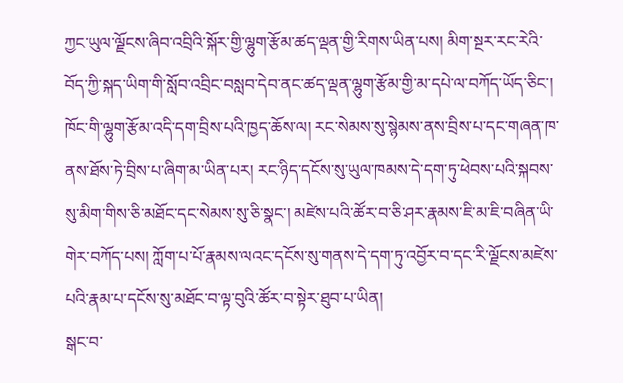ཀྱང་ཡུལ་ལྗོངས་ཞིབ་འབྲིའི་སྐོར་གྱི་ལྷུག་རྩོམ་ཚད་ལྡན་གྱི་རིགས་ཡིན་པས། མིག་སྔར་རང་རེའི་བོད་ཀྱི་སྐད་ཡིག་གི་སློབ་འབྲིང་བསླབ་དེབ་ནང་ཚད་ལྡན་ལྷུག་རྩོམ་གྱི་མ་དཔེ་ལ་བཀོད་ཡོད་ཅིང་། ཁོང་གི་ལྷུག་རྩོམ་འདི་དག་བྲིས་པའི་ཁྱད་ཆོས་ལ། རང་སེམས་སུ་སྙེམས་ནས་བྲིས་པ་དང་གཞན་ཁ་ནས་ཐོས་ཏེ་བྲིས་པ་ཞིག་མ་ཡིན་པར། རང་ཉིད་དངོས་སུ་ཡུལ་ཁམས་དེ་དག་ཏུ་ཕེབས་པའི་སྐབས་སུ་མིག་གིས་ཅི་མཐོང་དང་སེམས་སུ་ཅི་སྣང་། མཛེས་པའི་ཚོར་བ་ཅི་ཤར་རྣམས་ཇི་མ་ཇི་བཞིན་ཡི་གེར་བཀོད་པས། ཀློག་པ་པོ་རྣམས་ལའང་དངོས་སུ་གནས་དེ་དག་ཏུ་འབྱོར་བ་དང་རི་ལྗོངས་མཛེས་པའི་རྣམ་པ་དངོས་སུ་མཐོང་བ་ལྟ་བུའི་ཚོར་བ་སྟེར་ཐུབ་པ་ཡིན།
སྒང་བ་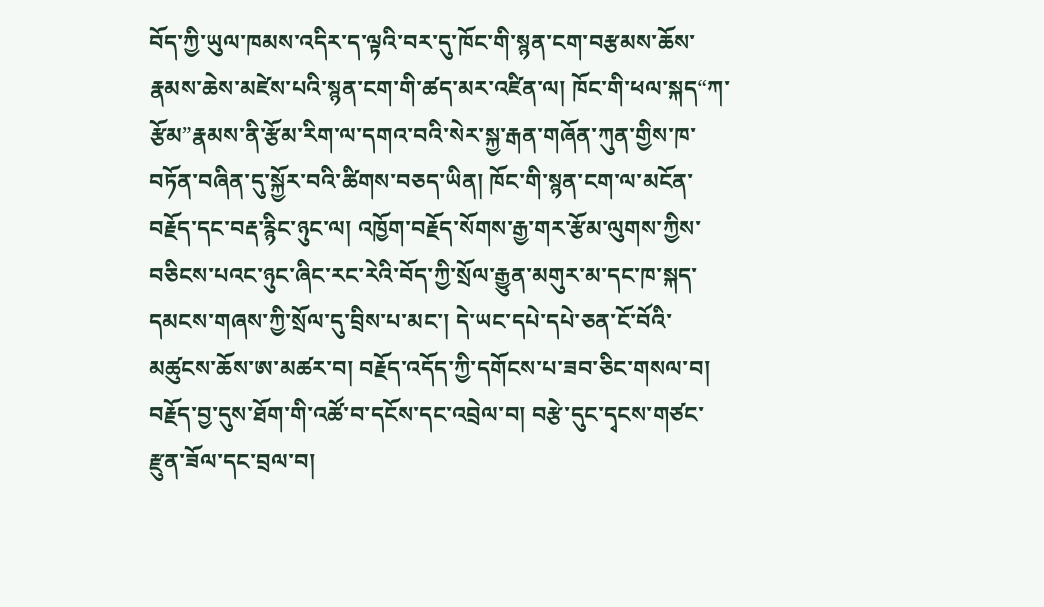བོད་ཀྱི་ཡུལ་ཁམས་འདིར་ད་ལྟའི་བར་དུ་ཁོང་གི་སྙན་ངག་བརྩམས་ཆོས་རྣམས་ཆེས་མཛེས་པའི་སྙན་ངག་གི་ཚད་མར་འཛིན་ལ། ཁོང་གི་ཕལ་སྐད“ཀ་རྩོམ”རྣམས་ནི་རྩོམ་རིག་ལ་དགའ་བའི་སེར་སྐྱ་རྒན་གཞོན་ཀུན་གྱིས་ཁ་བཏོན་བཞིན་དུ་སྐྱོར་བའི་ཚིགས་བཅད་ཡིན། ཁོང་གི་སྙན་ངག་ལ་མངོན་བརྗོད་དང་བརྡ་རྙིང་ཉུང་ལ། འཁྱོག་བརྗོད་སོགས་རྒྱ་གར་རྩོམ་ལུགས་ཀྱིས་བཅིངས་པའང་ཉུང་ཞིང་རང་རེའི་བོད་ཀྱི་སྲོལ་རྒྱུན་མགུར་མ་དང་ཁ་སྐད་དམངས་གཞས་ཀྱི་སྲོལ་དུ་བྲིས་པ་མང་། དེ་ཡང་དཔེ་དཔེ་ཅན་ངོ་བོའི་མཚུངས་ཆོས་ཨ་མཚར་བ། བརྗོད་འདོད་ཀྱི་དགོངས་པ་ཟབ་ཅིང་གསལ་བ། བརྗོད་བྱ་དུས་ཐོག་གི་འཚོ་བ་དངོས་དང་འབྲེལ་བ། བརྩེ་དུང་དྭངས་གཙང་རྫུན་ཟོལ་དང་བྲལ་བ།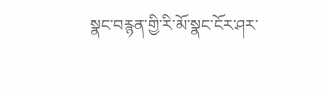སྣང་བརྙན་གྱི་རི་མོ་སྣང་ངོར་ཤར་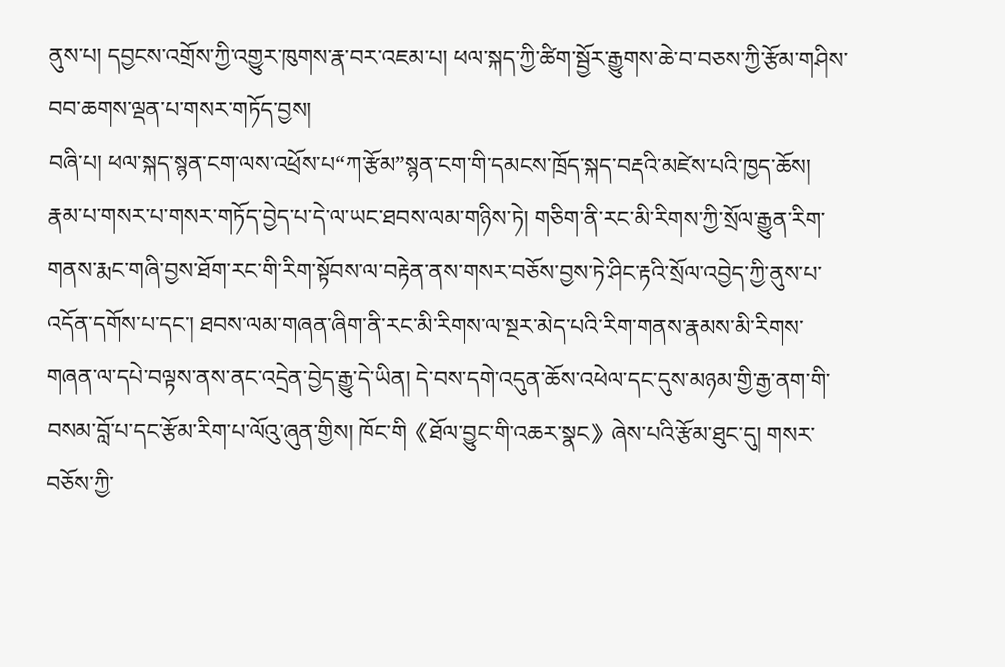ནུས་པ། དབྱངས་འགྲོས་ཀྱི་འགྱུར་ཁུགས་རྣ་བར་འཇམ་པ། ཕལ་སྐད་ཀྱི་ཚིག་སྦྱོར་རྒྱུགས་ཆེ་བ་བཅས་ཀྱི་རྩོམ་གཤིས་བབ་ཆགས་ལྡན་པ་གསར་གཏོད་བྱས།
བཞི་པ། ཕལ་སྐད་སྙན་ངག་ལས་འཕྲོས་པ“ཀ་རྩོམ”སྙན་ངག་གི་དམངས་ཁྲོད་སྐད་བརྡའི་མཛེས་པའི་ཁྱད་ཆོས།
རྣམ་པ་གསར་པ་གསར་གཏོད་བྱེད་པ་དེ་ལ་ཡང་ཐབས་ལམ་གཉིས་ཏེ། གཅིག་ནི་རང་མི་རིགས་ཀྱི་སྲོལ་རྒྱུན་རིག་གནས་རྨང་གཞི་བྱས་ཐོག་རང་གི་རིག་སྟོབས་ལ་བརྟེན་ནས་གསར་བཅོས་བྱས་ཏེ་ཤིང་རྟའི་སྲོལ་འབྱེད་ཀྱི་ནུས་པ་འདོན་དགོས་པ་དང་། ཐབས་ལམ་གཞན་ཞིག་ནི་རང་མི་རིགས་ལ་སྔར་མེད་པའི་རིག་གནས་རྣམས་མི་རིགས་གཞན་ལ་དཔེ་བལྟས་ནས་ནང་འདྲེན་བྱེད་རྒྱུ་དེ་ཡིན། དེ་བས་དགེ་འདུན་ཆོས་འཕེལ་དང་དུས་མཉམ་གྱི་རྒྱ་ནག་གི་བསམ་བློ་པ་དང་རྩོམ་རིག་པ་ལོའུ་ཞུན་གྱིས། ཁོང་གི《ཐོལ་བྱུང་གི་འཆར་སྣང》ཞེས་པའི་རྩོམ་ཐུང་དུ། གསར་བཅོས་ཀྱི་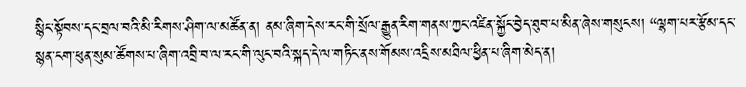སྙིང་སྟོབས་དང་བྲལ་བའི་མི་རིགས་ཤིག་ལ་མཚོན་ན། ནམ་ཞིག་དེས་རང་གི་སྲོལ་རྒྱུན་རིག་གནས་ཀྱང་འཛིན་སྐྱོང་བྱེད་ཐུབ་པ་མིན་ཞེས་གསུངས། “ལྷག་པར་རྩོམ་དང་སྙན་ངག་ཕུན་སུམ་ཚོགས་པ་ཞིག་འབྲི་བ་ལ་རང་གི་ལུང་བའི་སྐད་དེ་ལ་གཏིང་ནས་གོམས་འདྲིས་མཐིལ་ཕྱིན་པ་ཞིག་མེད་ན།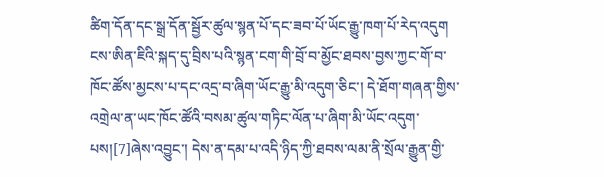ཚིག་དོན་དང་སྒྲ་དོན་སྦྱོར་ཚུལ་སྙན་པོ་དང་ཟབ་པོ་ཡོང་རྒྱུ་ཁག་པོ་རེད་འདུག ངས་ཨིན་ཇིའི་སྐད་དུ་བྲིས་པའི་སྙན་ངག་གི་བྲོ་བ་མྱོང་ཐབས་བྱས་ཀྱང་གོ་བ་ཁོང་ཚོས་མྱངས་པ་དང་འདྲ་བ་ཞིག་ཡོང་རྒྱུ་མི་འདུག་ཅིང་། དེ་ཐོག་གཞན་གྱིས་འགྲེལ་ན་ཡང་ཁོང་ཚོའི་བསམ་ཚུལ་གཏིང་ལོན་པ་ཞིག་མི་ཡོང་འདུག་པས།[7]ཞེས་འབྱུང་། དེས་ན་དམ་པ་འདི་ཉིད་ཀྱི་ཐབས་ལམ་ནི་སྲོལ་རྒྱུན་གྱི་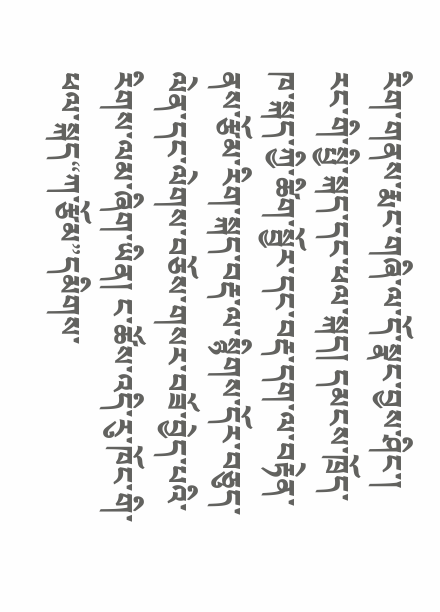རིག་གནས་རྨང་གཞི་ལ་དོ་སྣང་བྱས་ཤིང་། རང་གི་སྤྱི་སྐད་དང་ཕལ་སྐད། དམངས་ཁྲོད་ཁ་སྐད་ཀྱི་ཚིག་སྦྱོར་དང་བརྡ་དག་ལ་བརྟེན་ནས་རྩོམ་རིག་སྐད་བརྡ་ལ་སྙིགས་དོར་བཅུད་ལེན་དང་ལེགས་བཅོས་གསར་བཟོ་བྱེད་པའི་རིགས་ལམ་ཞིག་ཡིན། ང་ཚོས་འདི་རུ་ཁོང་གི་ཕལ་སྐད“ཀ་རྩོམ”དམིགས་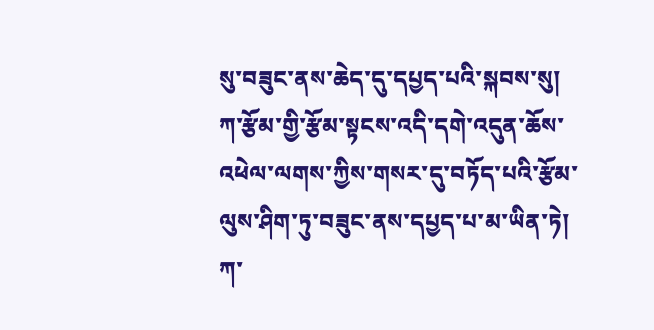སུ་བཟུང་ནས་ཆེད་དུ་དཔྱད་པའི་སྐབས་སུ། ཀ་རྩོམ་གྱི་རྩོམ་སྟངས་འདི་དགེ་འདུན་ཆོས་འཕེལ་ལགས་ཀྱིས་གསར་དུ་བཏོད་པའི་རྩོམ་ལུས་ཤིག་ཏུ་བཟུང་ནས་དཔྱད་པ་མ་ཡིན་ཏེ། ཀ་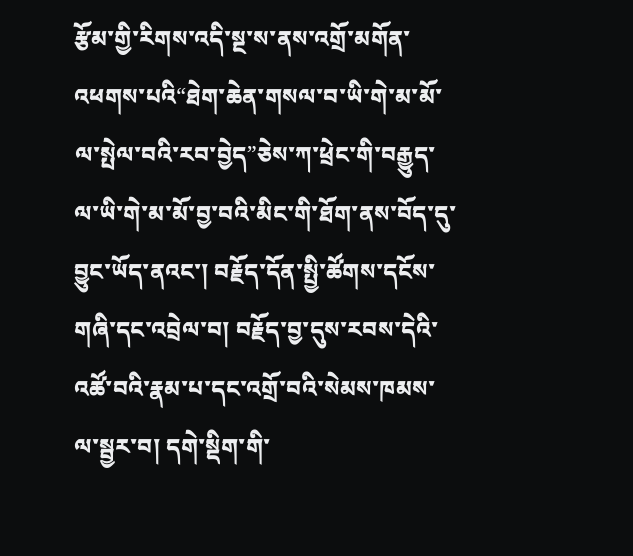རྩོམ་གྱི་རིགས་འདི་སྔ་ས་ནས་འགྲོ་མགོན་འཕགས་པའི“ཐེག་ཆེན་གསལ་བ་ཡི་གེ་མ་མོ་ལ་སྤེལ་བའི་རབ་བྱེད”ཅེས་ཀ་ཕྲེང་གི་བརྒྱུད་ལ་ཡི་གེ་མ་མོ་བྱ་བའི་མིང་གི་ཐོག་ནས་བོད་དུ་བྱུང་ཡོད་ནའང་། བརྗོད་དོན་སྤྱི་ཚོགས་དངོས་གཞི་དང་འབྲེལ་བ། བརྗོད་བྱ་དུས་རབས་དེའི་འཚོ་བའི་རྣམ་པ་དང་འགྲོ་བའི་སེམས་ཁམས་ལ་སྦྱར་བ། དགེ་སྡིག་གི་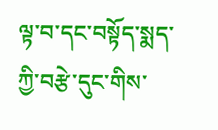ལྟ་བ་དང་བསྟོད་སྨད་ཀྱི་བརྩེ་དུང་གིས་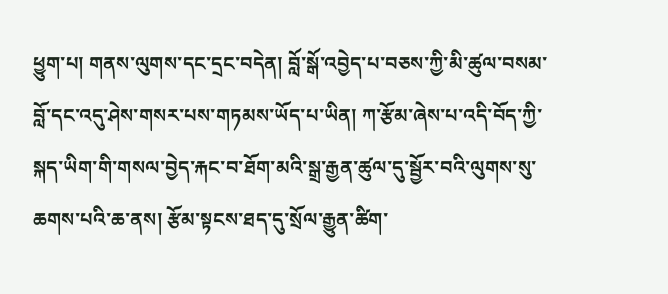ཕྱུག་པ། གནས་ལུགས་དང་དྲང་བདེན། བློ་སྒོ་འབྱེད་པ་བཅས་ཀྱི་མི་ཚུལ་བསམ་བློ་དང་འདུ་ཤེས་གསར་པས་གཏམས་ཡོད་པ་ཡིན། ཀ་རྩོམ་ཞེས་པ་འདི་བོད་ཀྱི་སྐད་ཡིག་གི་གསལ་བྱེད་རྐང་བ་ཐོག་མའི་སྒྲ་རྒྱན་ཚུལ་དུ་སྦྱོར་བའི་ལུགས་སུ་ཆགས་པའི་ཆ་ནས། རྩོམ་སྟངས་ཐད་དུ་སྲོལ་རྒྱུན་ཚིག་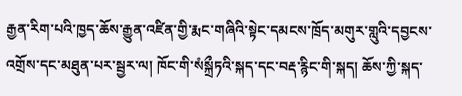རྒྱན་རིག་པའི་ཁྱད་ཆོས་རྒྱུན་འཛིན་གྱི་རྨང་གཞིའི་སྟེང་དམངས་ཁྲོད་མགུར་གླུའི་དབྱངས་འགྲོས་དང་མཐུན་པར་སྦྱར་ལ། ཁོང་གི་སཾསྐྲྀཏའི་སྐད་དང་བརྡ་རྙིང་གི་སྐད། ཆོས་ཀྱི་སྐད་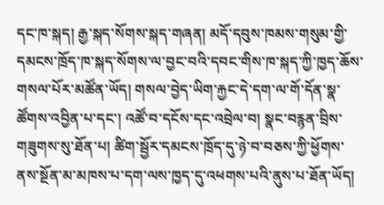དང་ཁ་སྐད། རྒྱ་སྐད་སོགས་སྐད་གཞན། མདོ་དབུས་ཁམས་གསུམ་གྱི་དམངས་ཁྲོད་ཁ་སྐད་སོགས་ལ་བྱང་བའི་དབང་གིས་ཁ་སྐད་ཀྱི་ཁྱད་ཆོས་གསལ་པོར་མཚོན་ཡོད། གསལ་བྱེད་ཡིག་རྐྱང་དེ་དག་ལ་གོ་དོན་སྣ་ཚོགས་འབྱིན་པ་དང་། འཚོ་བ་དངོས་དང་འབྲེལ་བ། སྣང་བརྙན་བྲིས་གཟུགས་སུ་ཐོན་པ། ཚིག་སྦྱོར་དམངས་ཁྲོད་དུ་ཉེ་བ་བཅས་ཀྱི་ཕྱོགས་ནས་སྔོན་མ་མཁས་པ་དག་ལས་ཁྱད་དུ་འཕགས་པའི་ནུས་པ་ཐོན་ཡོད།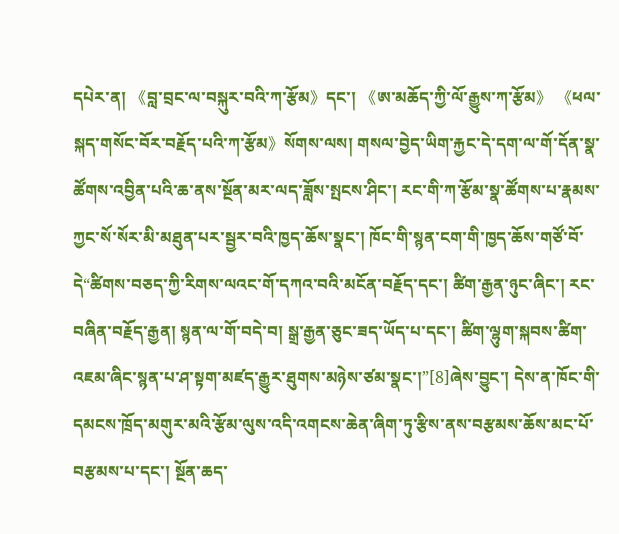དཔེར་ན། 《བླ་བྲང་ལ་བསྐུར་བའི་ཀ་རྩོམ》དང་། 《ཨ་མཆོད་ཀྱི་ལོ་རྒྱུས་ཀ་རྩོམ》 《ཕལ་སྐད་གསོང་བོར་བརྗོད་པའི་ཀ་རྩོམ》སོགས་ལས། གསལ་བྱེད་ཡིག་རྐྱང་དེ་དག་ལ་གོ་དོན་སྣ་ཚོགས་འབྱིན་པའི་ཆ་ནས་སྔོན་མར་ལད་ཟློས་སྤངས་ཤིང་། རང་གི་ཀ་རྩོམ་སྣ་ཚོགས་པ་རྣམས་ཀྱང་སོ་སོར་མི་མཐུན་པར་སྦྱར་བའི་ཁྱད་ཆོས་སྣང་། ཁོང་གི་སྙན་ངག་གི་ཁྱད་ཆོས་གཙོ་བོ་དེ“ཚིགས་བཅད་ཀྱི་རིགས་ལའང་གོ་དཀའ་བའི་མངོན་བརྗོད་དང་། ཚིག་རྒྱན་ཉུང་ཞིང་། རང་བཞིན་བརྗོད་རྒྱན། སྙན་ལ་གོ་བདེ་བ། སྒྲ་རྒྱན་ཅུང་ཟད་ཡོད་པ་དང་། ཚིག་ལྷུག་སྐབས་ཚིག་འཇམ་ཞིང་སྙན་པ་ཤ་སྟག་མཛད་རྒྱུར་ཐུགས་མཉེས་ཙམ་སྣང་།”[8]ཞེས་བྱུང་། དེས་ན་ཁོང་གི་དམངས་ཁྲོད་མགུར་མའི་རྩོམ་ལུས་འདི་འགངས་ཆེན་ཞིག་ཏུ་རྩིས་ནས་བརྩམས་ཆོས་མང་པོ་བརྩམས་པ་དང་། སྔོན་ཆད་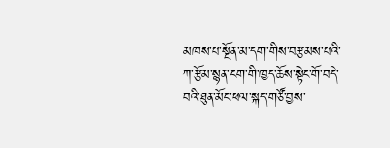མཁས་པ་སྔོན་མ་དག་གིས་བརྩམས་པའི་ཀ་རྩོམ་སྙན་ངག་གི་ཁྱད་ཆོས་སྟེང་གོ་བདེ་བའི་ཐུན་མོང་ཕལ་སྐད་གཙོ་བྱས་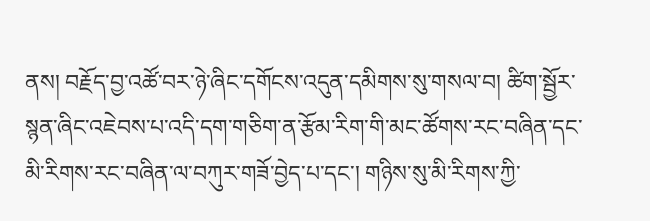ནས། བརྗོད་བྱ་འཚོ་བར་ཉེ་ཞིང་དགོངས་འདུན་དམིགས་སུ་གསལ་བ། ཚིག་སྦྱོར་སྙན་ཞིང་འཇེབས་པ་འདི་དག་གཅིག་ན་རྩོམ་རིག་གི་མང་ཚོགས་རང་བཞིན་དང་མི་རིགས་རང་བཞིན་ལ་བཀུར་གཟོ་བྱེད་པ་དང་། གཉིས་སུ་མི་རིགས་ཀྱི་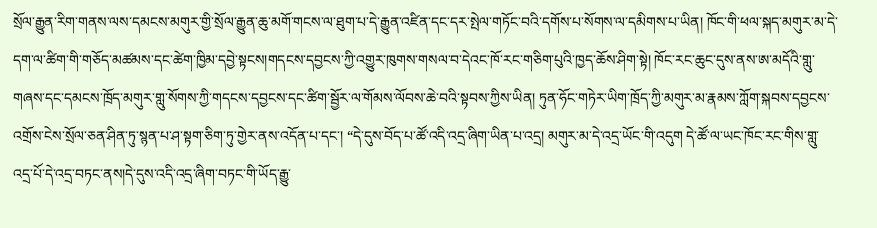སྲོལ་རྒྱུན་རིག་གནས་ལས་དམངས་མགུར་གྱི་སྲོལ་རྒྱུན་ཆུ་མགོ་གངས་ལ་ཐུག་པ་དེ་རྒྱུན་འཛིན་དང་དར་སྤེལ་གཏོང་བའི་དགོས་པ་སོགས་ལ་དམིགས་པ་ཡིན། ཁོང་གི་ཕལ་སྐད་མགུར་མ་དེ་དག་ལ་ཚིག་གི་གཅོད་མཚམས་དང་ཚེག་ཁྱིམ་དབྱེ་སྟངས།གདངས་དབྱངས་ཀྱི་འགྱུར་ཁུགས་གསལ་བ་དེའང་ཁོ་རང་གཅིག་པུའི་ཁྱད་ཆོས་ཤིག་སྟེ། ཁོང་རང་ཆུང་དུས་ནས་ཨ་མདོའི་གླུ་གཞས་དང་དམངས་ཁྲོད་མགུར་གླུ་སོགས་ཀྱི་གདངས་དབྱངས་དང་ཚིག་སྦྱོར་ལ་གོམས་ལོབས་ཆེ་བའི་སྟབས་ཀྱིས་ཡིན། ཏུན་ཧོང་གཏེར་ཡིག་ཁྲོད་ཀྱི་མགུར་མ་རྣམས་ཀློག་སྐབས་དབྱངས་འགྲོས་ངེས་སྲོལ་ཅན་ཤིན་ཏུ་སྙན་པ་ཤ་སྟག་ཅིག་ཏུ་གྱེར་ནས་འདོན་པ་དང་། “དེ་དུས་བོད་པ་ཚོ་འདི་འདྲ་ཞིག་ཡིན་པ་འདྲ། མགུར་མ་དེ་འདྲ་ཡོང་གི་འདུག དེ་ཚོ་ལ་ཡང་ཁོང་རང་གིས་གླུ་འདྲ་པོ་དེ་འདྲ་བཏང་ནས།དེ་དུས་འདི་འདྲ་ཞིག་བཏང་གི་ཡོད་རྒྱུ་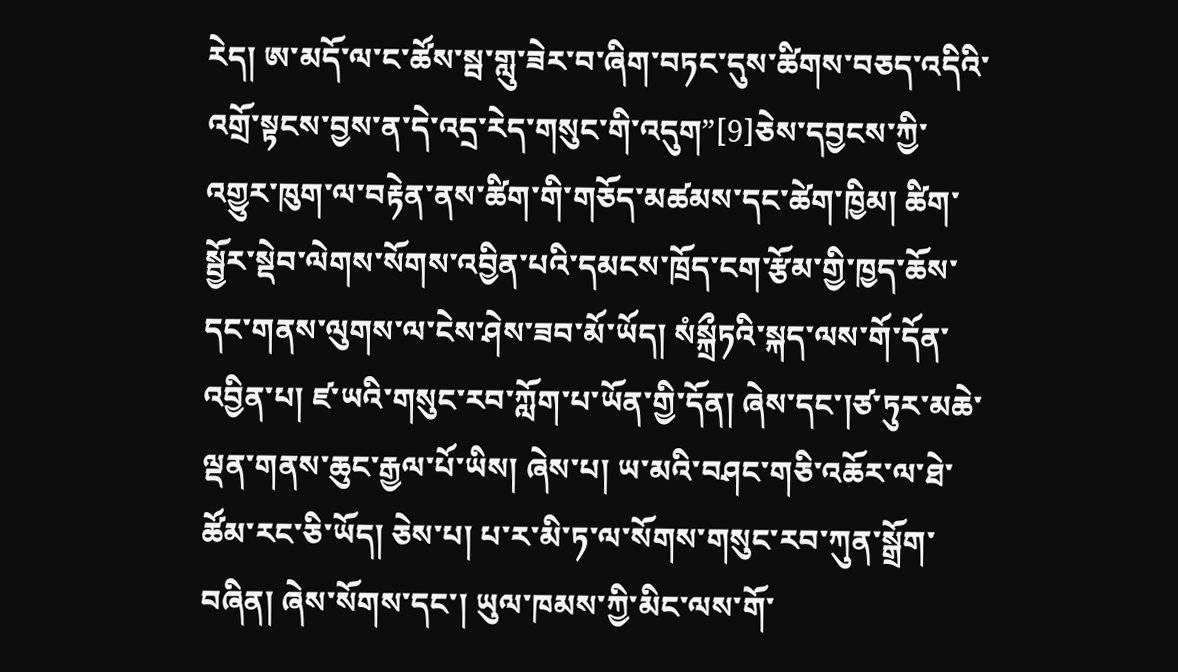རེད། ཨ་མདོ་ལ་ང་ཚོས་སྦ་གླུ་ཟེར་བ་ཞིག་བཏང་དུས་ཚིགས་བཅད་འདིའི་འགྲོ་སྟངས་བྱས་ན་དེ་འདྲ་རེད་གསུང་གི་འདུག”[9]ཅེས་དབྱངས་ཀྱི་འགྱུར་ཁུག་ལ་བརྟེན་ནས་ཚིག་གི་གཅོད་མཚམས་དང་ཚེག་ཁྱིམ། ཚིག་སྦྱོར་སྡེབ་ལེགས་སོགས་འབྱིན་པའི་དམངས་ཁྲོད་ངག་རྩོམ་གྱི་ཁྱད་ཆོས་དང་གནས་ལུགས་ལ་ངེས་ཤེས་ཟབ་མོ་ཡོད། སཾསྐྲྀཏའི་སྐད་ལས་གོ་དོན་འབྱིན་པ། ཛ་ཡའི་གསུང་རབ་ཀློག་པ་ཡོན་གྱི་དོན། ཞེས་དང་།ཙ་ཏུར་མཆེ་ལྡན་གནས་ཆུང་རྒྱལ་པོ་ཡིས། ཞེས་པ། ཡ་མའི་བཤང་གཅི་འཆོར་ལ་ཐེ་ཚོམ་རང་ཅི་ཡོད། ཅེས་པ། པ་ར་མི་ཏ་ལ་སོགས་གསུང་རབ་ཀུན་སྒྲོག་བཞིན། ཞེས་སོགས་དང་། ཡུལ་ཁམས་ཀྱི་མིང་ལས་གོ་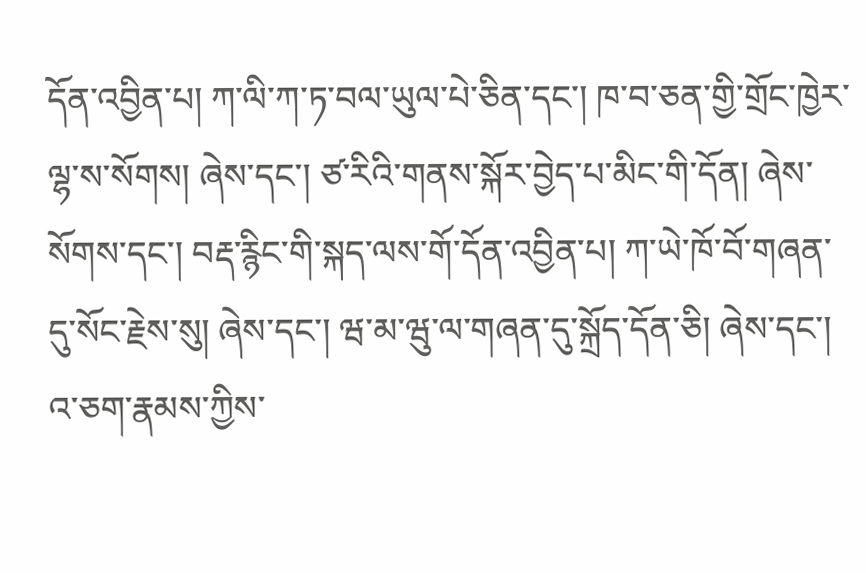དོན་འབྱིན་པ། ཀ་ལི་ཀ་ཏ་བལ་ཡུལ་པེ་ཅིན་དང་། ཁ་བ་ཅན་གྱི་གྲོང་ཁྱེར་ལྷ་ས་སོགས། ཞེས་དང་། ཙ་རིའི་གནས་སྐོར་བྱེད་པ་མིང་གི་དོན། ཞེས་སོགས་དང་། བརྡ་རྙིང་གི་སྐད་ལས་གོ་དོན་འབྱིན་པ། ཀ་ཡེ་ཁོ་བོ་གཞན་དུ་སོང་རྗེས་སུ། ཞེས་དང་། ཝ་མ་ཝུ་ལ་གཞན་དུ་སྐྲོད་དོན་ཅི། ཞེས་དང་། འ་ཅག་རྣམས་ཀྱིས་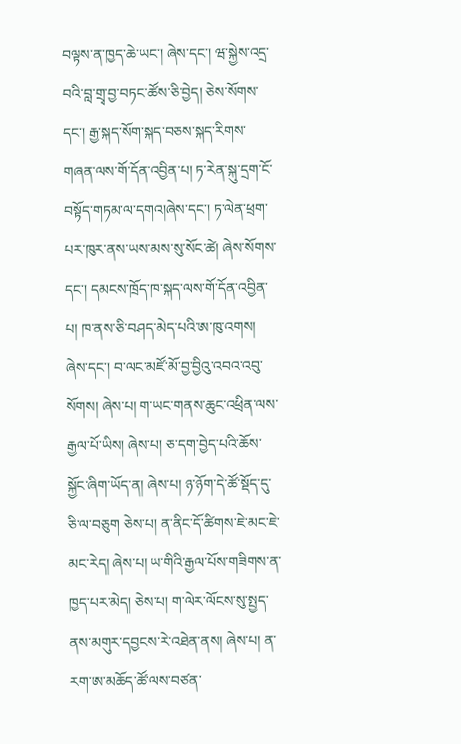བལྟས་ན་ཁྱད་ཆེ་ཡང་། ཞེས་དང་། ཝ་སྐྱེས་འདྲ་བའི་བླ་གྲྭ་བྱ་བཏང་ཚོས་ཅི་བྱེད། ཅེས་སོགས་དང་། རྒྱ་སྐད་སོག་སྐད་བཅས་སྐད་རིགས་གཞན་ལས་གོ་དོན་འབྱིན་པ། ཏ་རེན་སྐུ་དྲག་ངོ་བསྟོད་གཏམ་ལ་དགའ།ཞེས་དང་། ཏ་ལེན་ཕྲག་པར་ཁུར་ནས་ཡས་མས་སུ་སོང་ཚེ། ཞེས་སོགས་དང་། དམངས་ཁྲོད་ཁ་སྐད་ལས་གོ་དོན་འབྱིན་པ། ཁ་ནས་ཅི་བཤད་མེད་པའི་ཨ་ཁུ་འགས། ཞེས་དང་། བ་ལང་མཛོ་མོ་བྱ་བྱིའུ་འབའ་འབུ་སོགས། ཞེས་པ། ག་ཡང་གནས་ཆུང་འཕྲིན་ལས་རྒྱལ་པོ་ཡིས། ཞེས་པ། ཅ་དག་བྱེད་པའི་ཆོས་སྐྱོང་ཞིག་ཡོད་ན། ཞེས་པ། ཉ་ཉོག་དེ་ཚོ་སྡོད་དུ་ཅི་ལ་བཅུག ཅེས་པ། ན་ནིང་དོ་ཚིགས་ཇེ་མང་ཇེ་མང་རེད། ཞེས་པ། ཡ་གིའི་རྒྱལ་པོས་གཟིགས་ན་ཁྱད་པར་མེད། ཅེས་པ། ག་ལེར་ལོངས་སུ་སྤྱད་ནས་མགུར་དབྱངས་རེ་འཐེན་ནས། ཞེས་པ། ན་རག་ཨ་མཆོད་ཚོ་ལས་བཙན་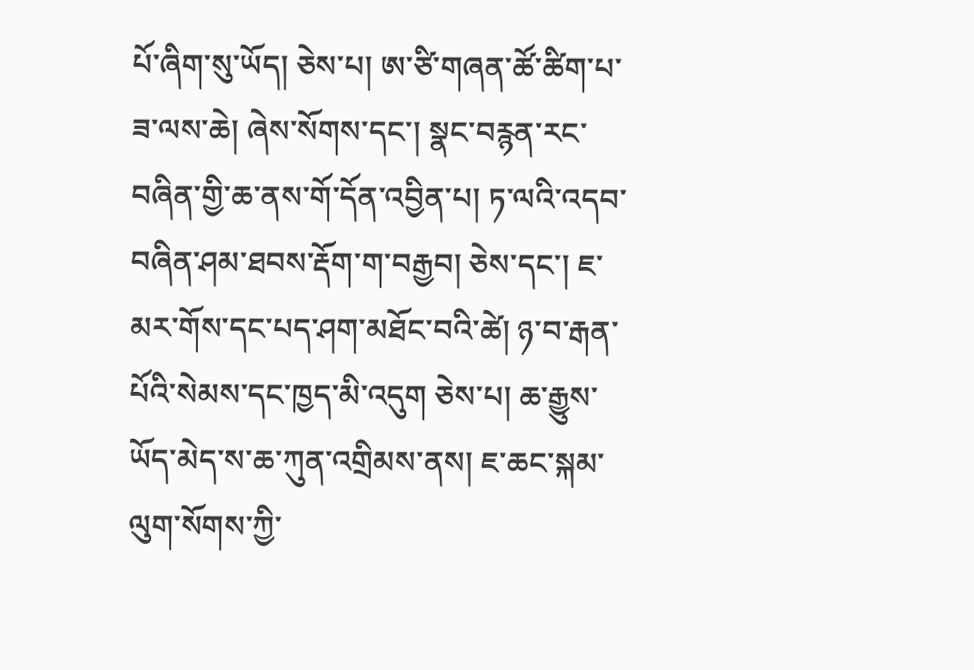པོ་ཞིག་སུ་ཡོད། ཅེས་པ། ཨ་ཙི་གཞན་ཚོ་ཚིག་པ་ཟ་ལས་ཆེ། ཞེས་སོགས་དང་། སྣང་བརྙན་རང་བཞིན་གྱི་ཆ་ནས་གོ་དོན་འབྱིན་པ། ཏ་ལའི་འདབ་བཞིན་ཤམ་ཐབས་རྡོག་ག་བརྒྱབ། ཅེས་དང་། ཇ་མར་གོས་དང་པད་ཤག་མཐོང་བའི་ཚེ། ཉ་བ་རྒན་པོའི་སེམས་དང་ཁྱད་མི་འདུག ཅེས་པ། ཆ་རྒྱུས་ཡོད་མེད་ས་ཆ་ཀུན་འགྲིམས་ནས། ཇ་ཆང་སྐམ་ལུག་སོགས་ཀྱི་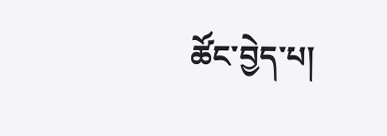ཚོང་བྱེད་པ།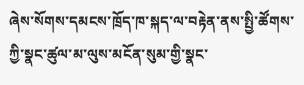ཞེས་སོགས་དམངས་ཁྲོད་ཁ་སྐད་ལ་བརྟེན་ནས་སྤྱི་ཚོགས་ཀྱི་སྣང་ཚུལ་མ་ལུས་མངོན་སུམ་གྱི་སྣང་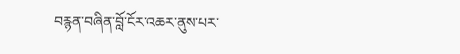བརྙན་བཞིན་བློ་ངོར་འཆར་ནུས་པར་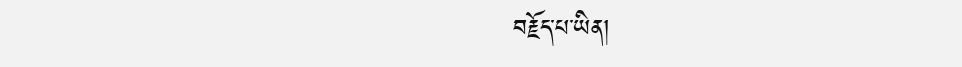བརྗོད་པ་ཡིན།